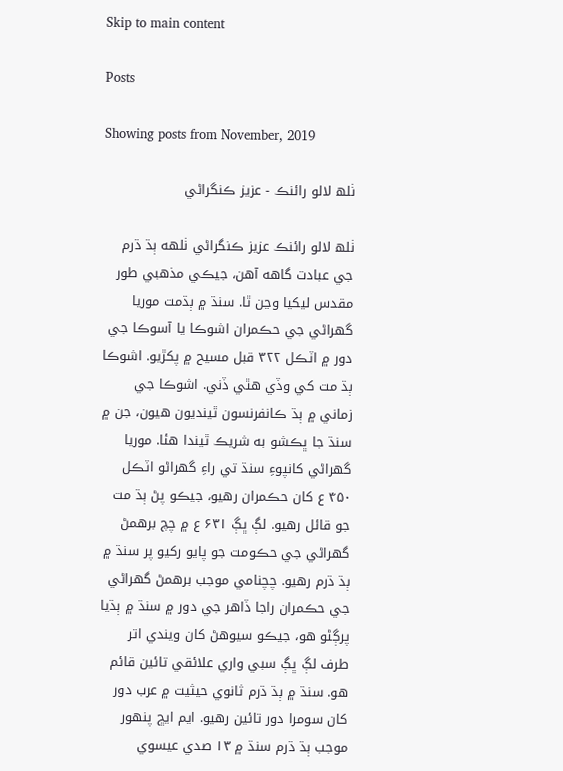Skip to main content

Posts

Showing posts from November, 2019

ٺلھ لالو رائنڪ - عزيز ڪنگراڻي

ٺلھ لالو رائنڪ عزيز ڪنگراڻي ٺلهه ٻڌ ڌرم جي عبادت گاهه آهن، جيڪي مذهبي طور مقدس ليکيا وڃن ٿا. سنڌ ۾ ٻڌمت موريا گهراڻي جي حڪمران اشوڪا يا آسوڪا جي دور ۾ اٽڪل ۳۲۲ قبل مسيح ۾ پکڙيو. اشوڪا ٻڌ مت کي وڏي هٿي ڏني. اشوڪا جي زماني ۾ ٻڌ ڪانفرنسون ٿينديون هيون، جن ۾ سنڌ جا ڀڪشو به شريڪ ٿيندا هئا. موريا گهراڻي کانپوءِ سنڌ تي راءِ گهراڻو اٽڪل ۴۵۰ ع کان حڪمران رهيو، جيڪو پڻ ٻڌ مت جو قائل رهيو. لڳ ڀڳ ۶۳۱ ع ۾ چچ برھمڻ گهراڻي جي حڪومت جو پايو رکيو پر سنڌ ۾ ٻڌ ڌرم رهيو. چچنامي موجب برھمڻ گهراڻي جي حڪمران راجا ڏاهر جي دور ۾ سنڌ ۾ ٻڌيا پرڳڻو هو، جيڪو سيوهڻ کان ويندي اتر طرف لڳ ڀڳ سبي واري علائقي تائين قائم هو. سنڌ ۾ ٻڌ ڌرم ثانوي حيثيت ۾ عرب دور کان سومرا دور تائين رهيو. ايم ايڇ پنهور موجب ٻڌ ڌرم سنڌ ۾ ۱۳ صدي عيسوي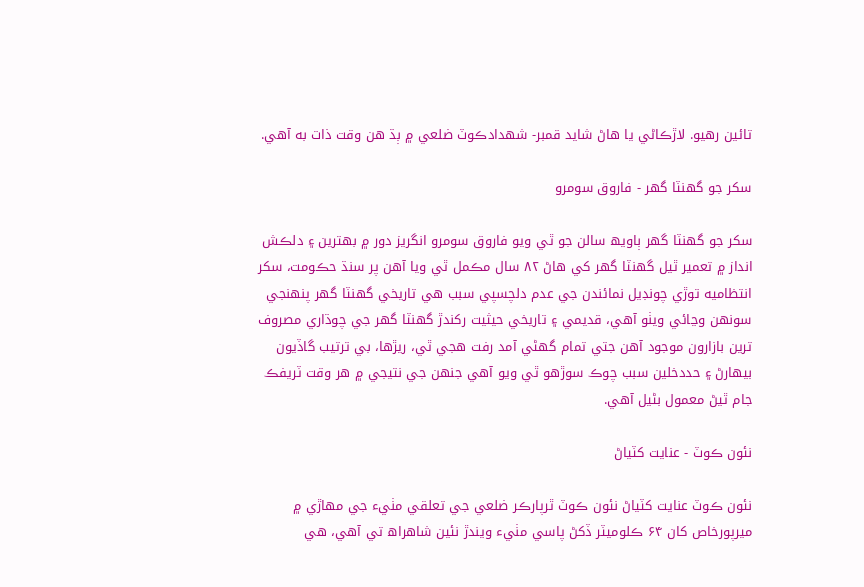تائين رهيو. لاڙڪاڻي يا هاڻ شايد قمبر- شهدادڪوٽ ضلعي ۾ ٻڌ هن وقت ذات به آهي.

سکر جو گھنٽا گھر - فاروق سومرو

سکر جو گھنٽا گھر ٻاويھ سالن جو ٿي ويو فاروق سومرو انگريز دور ۾ بهترين ۽ دلڪش انداز ۾ تعمير ٿيل گهنٽا گهر کي هاڻ ۸۲ سال مڪمل ٿي ويا آهن پر سنڌ حڪومت، سکر انتظاميه توڙي چونڊيل نمائندن جي عدم دلچسپي سبب هي تاريخي گهنٽا گهر پنهنجي سونهن وڃائي ويٺو آهي، قديمي ۽ تاريخي حيثيت رکندڙ گهنٽا گهر جي چوڌاري مصروف ترين بازارون موجود آهن جتي تمام گهڻي آمد رفت هجي ٿي، ريڙها، بي ترتيب گاڏيون بيهارڻ ۽ حددخلين سبب چوڪ سوڙهو ٿي ويو آهي جنهن جي نتيجي ۾ هر وقت ٽريفڪ جام ٿيڻ معمول بڻيل آهي.

نئون ڪوٽ - عنايت کٽياڻ

نئون ڪوٽ عنايت کٽياڻ نئون ڪوٽ ٿرپارڪر ضلعي جي تعلقي مٺيء جي مھاڙي ۾ ميرپورخاص کان ۶۴ ڪلوميٽر ڏکڻ پاسي مٺيء ويندڙ نئين شاهراھ تي آهي، هي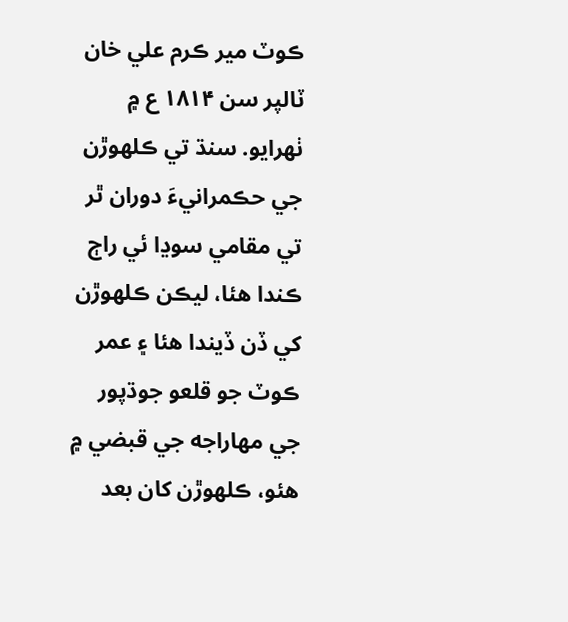ڪوٽ مير ڪرم علي خان ٽالپر سن ۱۸۱۴ ع ۾ ٺهرايو. سنڌ تي ڪلهوڙن جي حڪمرانيءَ دوران ٿر تي مقامي سوڍا ئي راڄ ڪندا هئا، ليڪن ڪلهوڙن کي ڏن ڏيندا هئا ۽ عمر ڪوٽ جو قلعو جوڌپور جي مھاراجه جي قبضي ۾ هئو، ڪلهوڙن کان بعد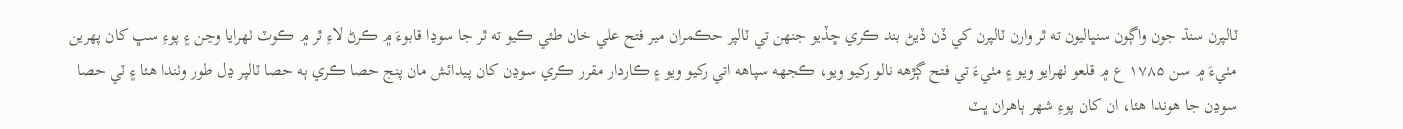ٽالپرن سنڌ جون واڳون سنڀاليون ته ٿر وارن ٽالپرن کي ڏن ڏيڻ بند ڪري ڇڏيو جنهن تي ٽالپر حڪمران مير فتح علي خان طئي ڪيو ته ٿر جا سوڍا قابوءَ ۾ ڪرڻ لاءِ ٿر ۾ ڪوٽ ٺهرايا وڃن ۽ پوءِ سڀ کان پهرين مٺيءَ ۾ سن ۱۷۸۵ ع ۾ قلعو ٺهرايو ويو ۽ مٺيءَ تي فتح ڳڙهه نالو رکيو ويو، ڪجهه سپاهه اتي رکيو ويو ۽ ڪاردار مقرر ڪري سوڍن کان پيدائش مان پنج حصا ڪري ٻه حصا ٽالپر ڍل طور وٺندا هئا ۽ ٽي حصا سوڍن جا هوندا هئا، ان کان پوءِ شهر ٻاهران ڀٽ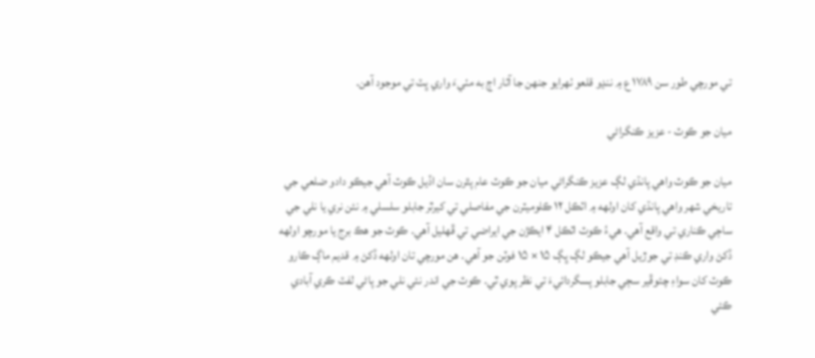تي مورچي طور سن ۱۷۸۹ ع ۾ ننڍو قلعو ٺهرايو جنهن جا آثار اڄ به مٺيءَ واري ڀٽ تي موجود آهن.

ميان جو ڪوٽ - عزيز ڪنگراڻي

ميان جو ڪوٽ واھي پانڌي لڳ عزيز ڪنگراڻي ميان جو ڪوٽ عام پٿرن سان اڏيل ڪوٽ آهي جيڪو دادو ضلعي جي تاريخي شهر واهي پانڌي کان اولهه ۾ اٽڪل ۱۲ ڪلوميٽرن جي مفاصلي تي کيرٿر جابلو سلسلي ۾ نئن نري يا نلي جي ساڄي ڪناري تي واقع آهي. هيءُ ڪوٽ اٽڪل ۴ ايڪڙن جي ايراضي تي ڦهليل آهي. ڪوٽ جو هڪ برج يا مورچو اولهه ڏکڻ واري ڪنڊ تي جوڙيل آهي جيڪو لڳ ڀڳ ۱۵ × ۱۵ فوٽن جو آهي. هن مورچي تان اولهه ڏکڻ ۾ قديم ماڳ ڪارو ڪوٽ کان سواءِ چئوڦير سڄي جابلو پسگردائيءَ تي نظر پوي ٿي. ڪوٽ جي اندر نئي نلي جو پاڻي لفٽ ڪري آبادي ڪئي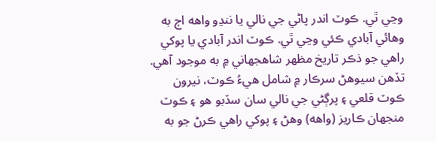وڃي ٿي. ڪوٽ اندر پاڻي جي نالي يا ننڍو واهه اڄ به وهائي آبادي ڪئي وڃي ٿي. ڪوٽ اندر آبادي يا پوکي راهي جو ذڪر تاريخ مظهر شاھجهاني ۾ به موجود آهي. تڏهن سيوهڻ سرڪار ۾ شامل هيءُ ڪوٽ، نيرون ڪوٽ قلعي ۽ پرڳڻي جي نالي سان سڏبو هو ۽ ڪوٽ منجهان ڪاريز (واهه) وھڻ ۽ پوکي راهي ڪرڻ جو به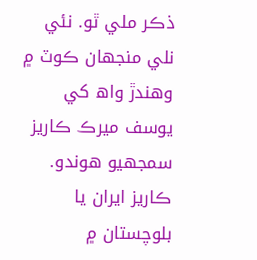ذڪر ملي ٿو. نئي نلي منجهان ڪوٽ ۾ وهندڙ واھ کي يوسف ميرڪ ڪاريز سمجهيو هوندو. ڪاريز ايران يا بلوچستان ۾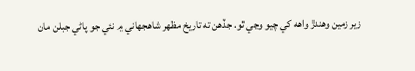زير زمين وهندڙ واهه کي چيو وڃي ٿو. جڏهن ته تاريخ مظهر شاھجهاني ۾ نئي جو پاڻي جبلن مان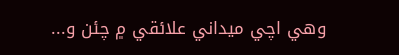وهي اچي ميداني علائقي ۾ چئن و...